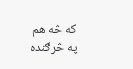که څه هم په څرګنده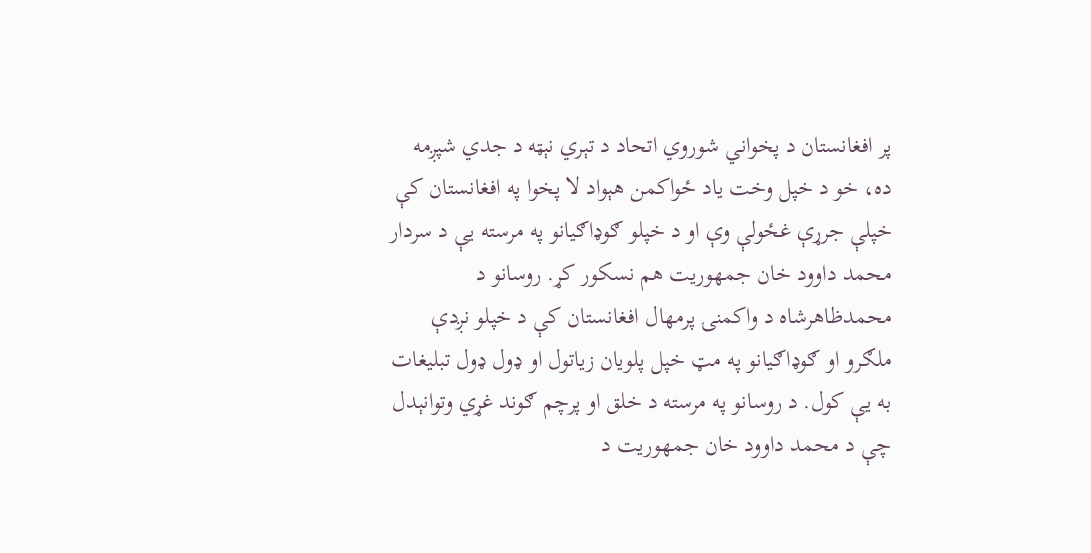پر افغانستان د پخواني شوروي اتحاد د تېري نېټه د جدي شپږمه ده، خو د خپل وخت یاد ځواکمن هېواد لا پخوا په افغانستان کې خپلې جرړې غځولې وې او د خپلو ګوډاګیانو په مرسته یې د سردار محمد داوود خان جمهوریت هم نسکور کړ. روسانو د محمدظاهرشاه د واکمنۍ پرمهال افغانستان کې د خپلو نږدې ملګرو او ګوډاګیانو په مټ خپل پلویان زیاتول او ډول ډول تبلیغات به یې کول. د روسانو په مرسته د خلق او پرچم ګوند غړي وتوانېدل چې د محمد داوود خان جمهوریت د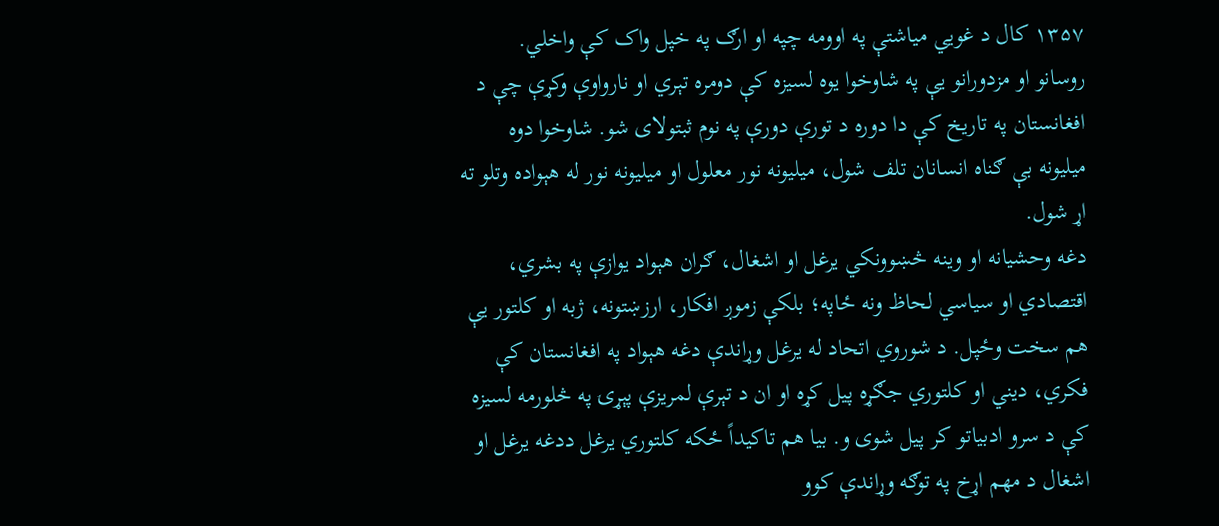۱۳۵۷ کال د غویي میاشتې په اوومه چپه او ارګ په خپل واک کې واخلي.
روسانو او مزدورانو یې په شاوخوا یوه لسیزه کې دومره تېري او نارواوې وکړې چې د افغانستان په تاریخ کې دا دوره د تورې دورې په نوم ثبتولای شو. شاوخوا دوه میلیونه بې ګناه انسانان تلف شول، میلیونه نور معلول او میلیونه نور له هېواده وتلو ته اړ شول.
دغه وحشیانه او وینه څښوونکي یرغل او اشغال، ګران هېواد یوازې په بشري، اقتصادي او سیاسي لحاظ ونه ځاپه؛ بلکې زموږ افکار، ارزښتونه، ژبه او کلتور یې هم سخت وځپل. د شوروي اتحاد له یرغل وړاندې دغه هېواد په افغانستان کې فکري، دیني او کلتوري جګړه پيل کړه او ان د تېرې لمریزې پېړۍ په څلورمه لسیزه کې د سرو ادبیاتو کر پیل شوی و. بیا هم تاکیداً ځکه کلتوري یرغل ددغه یرغل او اشغال د مهم اړخ په توګه وړاندې کوو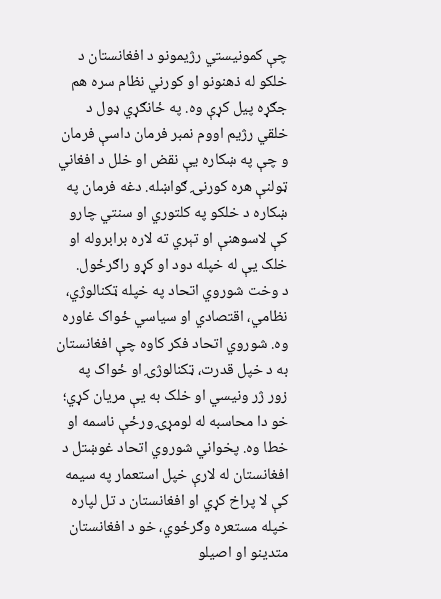چې کمونیستي رژیمونو د افغانستان د خلکو له ذهنونو او کورني نظام سره هم جګړه پيل کړې وه. په ځانګړي ډول د خلقي رژیم اووم نمبر فرمان داسې فرمان و چې په ښکاره یې نقض او خلل د افغاني ټولنې هره کورنۍ ګواښله. دغه فرمان په ښکاره د خلکو په کلتوري او سنتي چارو کې لاسوهنې او تېري ته لاره برابروله او خلک یې له خپله دود او کړو راګرځول.
د وخت شوروي اتحاد په خپله ټکنالوژي، نظامي، اقتصادي او سیاسي ځواک غاوره وه. شوروي اتحاد فکر کاوه چې افغانستان به د خپل قدرت، ټکنالوژۍ او ځواک په زور ژر ونیسي او خلک به یې مریان کړي؛ خو دا محاسبه له لومړۍ ورځې ناسمه او خطا وه. پخواني شوروي اتحاد غوښتل د افغانستان له لارې خپل استعمار په سیمه کې لا پراخ کړي او افغانستان د تل لپاره خپله مستعره وګرځوي، خو د افغانستان متدینو او اصیلو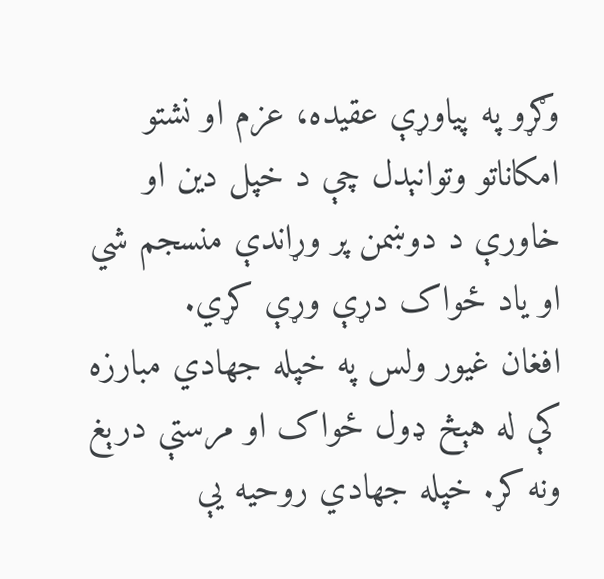وګړو په پیاوړې عقیده، عزم او نشتو امکاناتو وتوانېدل چې د خپل دین او خاورې د دوښمن پر وړاندې منسجم شي او یاد ځواک دړې وړې کړي.
افغان غیور ولس په خپله جهادي مبارزه کې له هېڅ ډول ځواک او مرستې درېغ ونه کړ. خپله جهادي روحیه یې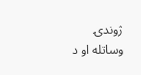ژوندۍ وساتله او د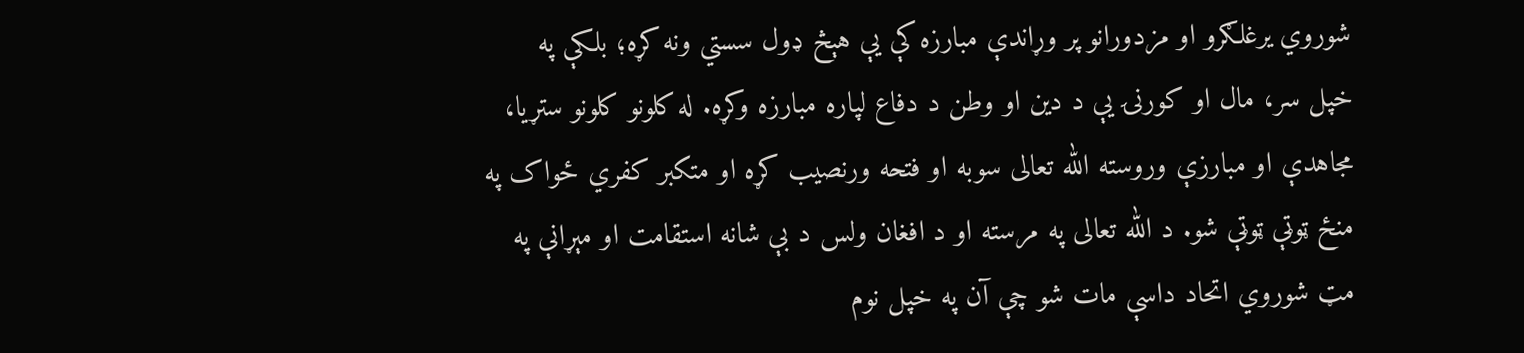شوروي یرغلګرو او مزدورانو پر وړاندې مبارزه کې یې هېڅ ډول سستي ونه کړه؛ بلکې په خپل سر، مال او کورنۍ یې د دین او وطن د دفاع لپاره مبارزه وکړه. له کلونو کلونو ستړیا، مجاهدې او مبارزې وروسته الله تعالی سوبه او فتحه ورنصیب کړه او متکبر کفري ځواک په منځ ټوټې ټوټې شو. د الله تعالی په مرسته او د افغان ولس د بې شانه استقامت او مېړانې په مټ شوروي اتحاد داسې مات شو چې آن په خپل نوم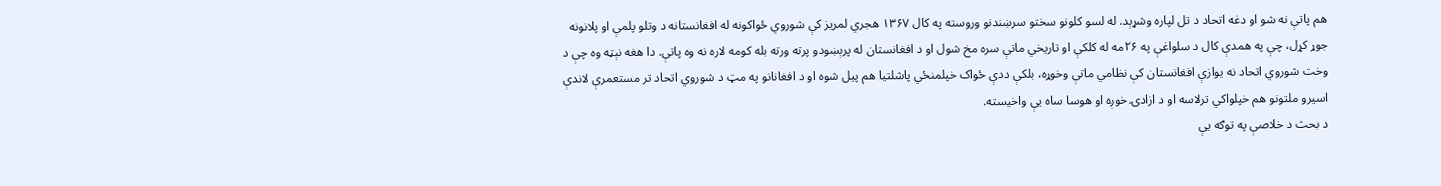هم پاتې نه شو او دغه اتحاد د تل لپاره وشړېد. له لسو کلونو سختو سرښندنو وروسته په کال ۱۳۶۷ هجري لمریز کې شوروي ځواکونه له افغانستانه د وتلو پلمې او پلانونه جوړ کړل، چې په همدې کال د سلواغې په ۲۶مه له کلکې او تاریخي ماتې سره مخ شول او د افغانستان له پرېښودو پرته ورته بله کومه لاره نه وه پاتې. دا هغه نېټه وه چې د وخت شوروي اتحاد نه یوازې افغانستان کې نظامي ماتې وخوړه، بلکې ددې ځواک خپلمنځي پاشلتیا هم پیل شوه او د افغانانو په مټ د شوروي اتحاد تر مستعمرې لاندې اسیرو ملتونو هم خپلواکي ترلاسه او د ازادۍ خوږه او هوسا ساه یې واخیسته.
د بحث د خلاصې په توګه یې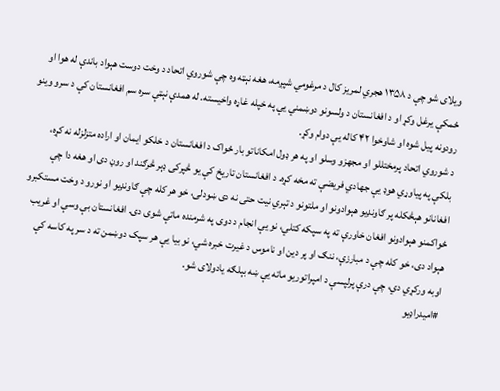ویلای شو چې د ۱۳۵۸ هجري لمریز کال د مرغومي شپږمه، هغه نېټه وه چې شوروي اتحاد د وخت دوست هېواد باندې له هوا او ځمکې یرغل وکړ او د افغانستان د ولسونو دوښمني یې په خپله غاړه واخیسته. له همدې نېټې سره سم افغانستان کې د سرو وینو رودونه پیل شوه او شاوخوا ۴۲ کاله یې دوام وکړ.
د شوروي اتحاد پرمختللو او مجهزو وسلو او په هر ډول امکاناتو بار ځواک د افغانستان د خلکو ایمان او اراده متزلزله نه کړه، بلکې په پیاوړي هوډ یې جهادي فریضې ته مخه کړه. د افغانستان تاریخ کې یو څپرکی ډېر څرګند او روڼ دی او هغه دا چې افغانانو هېڅکله پر ګاونډیو هېوادونو او ملتونو د تېري نیت حتی نه دی ښودلی، خو هر کله چې ګاونډیو او نورو د وخت مستکبرو ځواکمنو هېوادونو افغان خاورې ته په سپکه کتلي، نو یې انجام د دوی په شرمنده ماتې شوی دی. افغانستان بې وسې او غریب هېواد دی، خو کله چې د مبارزې، ننګ او پر دین او ناموس د غیرت خبره شي، نو بیا یې هر سپک دوښمن ته د سر په کاسه کې اوبه ورکړي دي، چې درې پرلپسې د امپراتوریو ماته یې ښه بېلګه یادولای شو.
#امیدراډیو